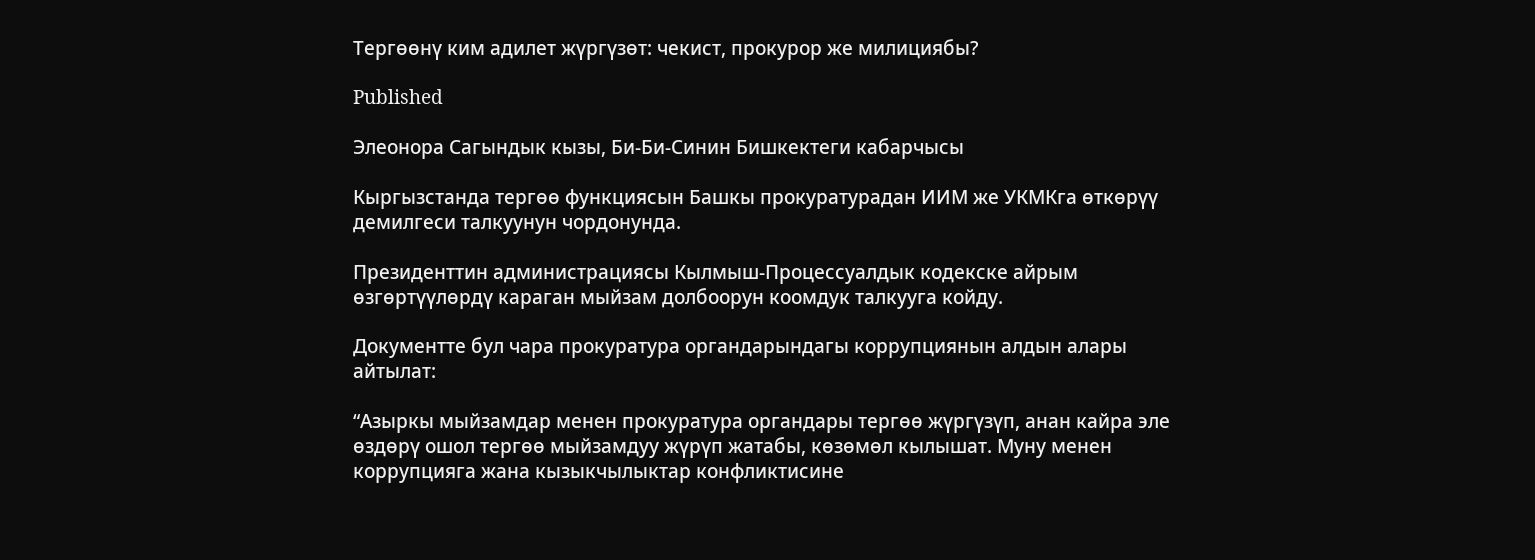Тергөөнү ким адилет жүргүзөт: чекист, прокурор же милициябы?

Published

Элеонора Сагындык кызы, Би-Би-Синин Бишкектеги кабарчысы

Кыргызстанда тергөө функциясын Башкы прокуратурадан ИИМ же УКМКга өткөрүү демилгеси талкуунун чордонунда.

Президенттин администрациясы Кылмыш-Процессуалдык кодекске айрым өзгөртүүлөрдү караган мыйзам долбоорун коомдук талкууга койду.

Документте бул чара прокуратура органдарындагы коррупциянын алдын алары айтылат:

“Азыркы мыйзамдар менен прокуратура органдары тергөө жүргүзүп, анан кайра эле өздөрү ошол тергөө мыйзамдуу жүрүп жатабы, көзөмөл кылышат. Муну менен коррупцияга жана кызыкчылыктар конфликтисине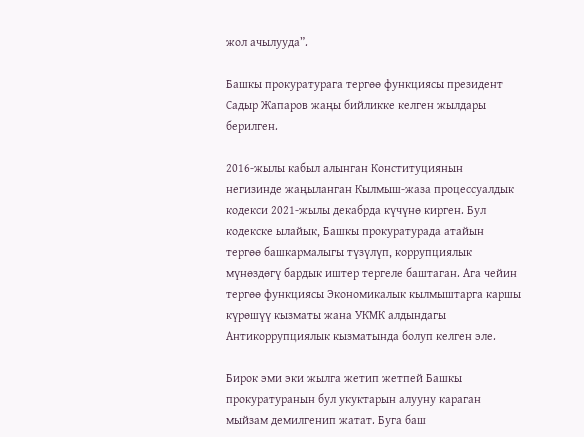жол ачылууда”.

Башкы прокуратурага тергөө функциясы президент Садыр Жапаров жаңы бийликке келген жылдары берилген.

2016-жылы кабыл алынган Конституциянын негизинде жаңыланган Кылмыш-жаза процессуалдык кодекси 2021-жылы декабрда күчүнө кирген. Бул кодекске ылайык, Башкы прокуратурада атайын тергөө башкармалыгы түзүлүп, коррупциялык мүнөздөгү бардык иштер тергеле баштаган. Ага чейин тергөө функциясы Экономикалык кылмыштарга каршы күрөшүү кызматы жана УКМК алдындагы Антикоррупциялык кызматында болуп келген эле.

Бирок эми эки жылга жетип жетпей Башкы прокуратуранын бул укуктарын алууну караган мыйзам демилгенип жатат. Буга баш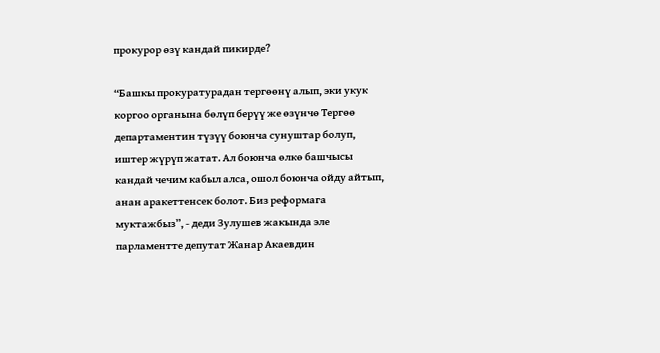прокурор өзү кандай пикирде?

“Башкы прокуратурадан тергөөнү алып, эки укук коргоо органына бөлүп берүү же өзүнчө Тергөө департаментин түзүү боюнча сунуштар болуп, иштер жүрүп жатат. Ал боюнча өлкө башчысы кандай чечим кабыл алса, ошол боюнча ойду айтып, анан аракеттенсек болот. Биз реформага муктажбыз”, - деди Зулушев жакында эле парламентте депутат Жанар Акаевдин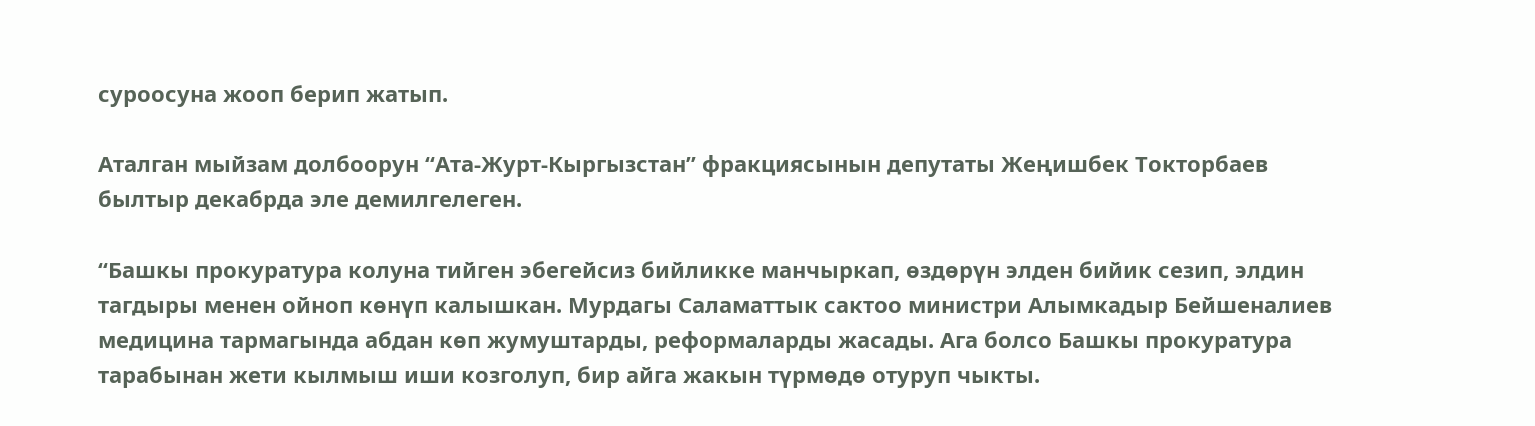суроосуна жооп берип жатып.

Аталган мыйзам долбоорун “Ата-Журт-Кыргызстан” фракциясынын депутаты Жеңишбек Токторбаев былтыр декабрда эле демилгелеген.

“Башкы прокуратура колуна тийген эбегейсиз бийликке манчыркап, өздөрүн элден бийик сезип, элдин тагдыры менен ойноп көнүп калышкан. Мурдагы Саламаттык сактоо министри Алымкадыр Бейшеналиев медицина тармагында абдан көп жумуштарды, реформаларды жасады. Ага болсо Башкы прокуратура тарабынан жети кылмыш иши козголуп, бир айга жакын түрмөдө отуруп чыкты.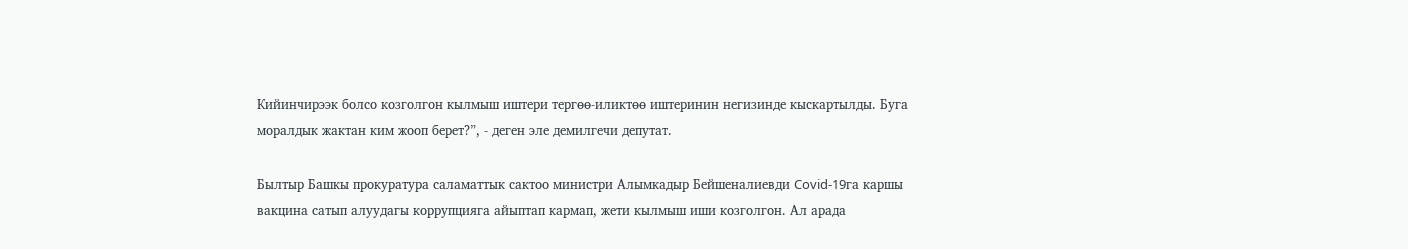Кийинчирээк болсо козголгон кылмыш иштери тергөө-иликтөө иштеринин негизинде кыскартылды. Буга моралдык жактан ким жооп берет?”, - деген эле демилгечи депутат.

Былтыр Башкы прокуратура саламаттык сактоо министри Алымкадыр Бейшеналиевди Covid-19га каршы вакцина сатып алуудагы коррупцияга айыптап кармап, жети кылмыш иши козголгон. Ал арада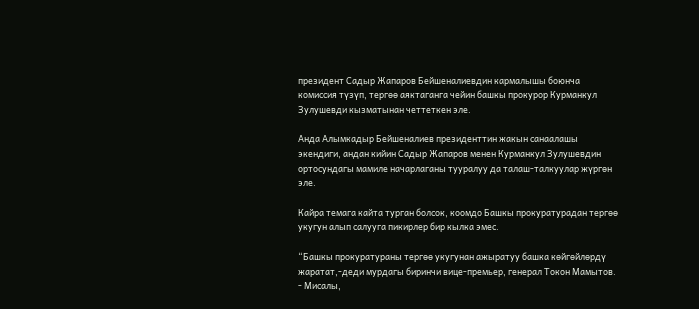президент Садыр Жапаров Бейшеналиевдин кармалышы боюнча комиссия түзүп, тергөө аяктаганга чейин башкы прокурор Курманкул Зулушевди кызматынан четтеткен эле.

Анда Алымкадыр Бейшеналиев президенттин жакын санаалашы экендиги, андан кийин Садыр Жапаров менен Курманкул Зулушевдин ортосундагы мамиле начарлаганы тууралуу да талаш-талкуулар жүргөн эле.

Кайра темага кайта турган болсок, коомдо Башкы прокуратурадан тергөө укугун алып салууга пикирлер бир кылка эмес.

“Башкы прокуратураны тергөө укугунан ажыратуу башка көйгөйлөрдү жаратат,-деди мурдагы биринчи вице-премьер, генерал Токон Мамытов. - Мисалы,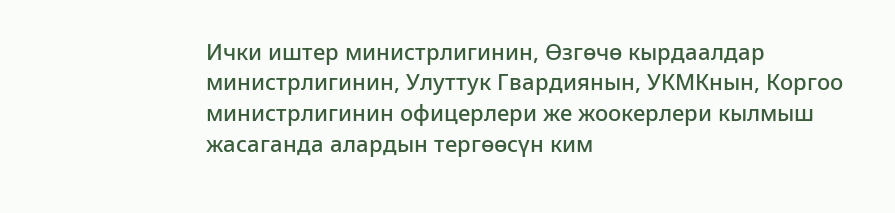Ички иштер министрлигинин, Өзгөчө кырдаалдар министрлигинин, Улуттук Гвардиянын, УКМКнын, Коргоо министрлигинин офицерлери же жоокерлери кылмыш жасаганда алардын тергөөсүн ким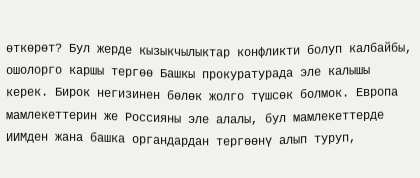өткөрөт? Бул жерде кызыкчылыктар конфликти болуп калбайбы, ошолорго каршы тергөө Башкы прокуратурада эле калышы керек. Бирок негизинен бөлөк жолго түшсөк болмок. Европа мамлекеттерин же Россияны эле алалы, бул мамлекеттерде ИИМден жана башка органдардан тергөөнү алып туруп,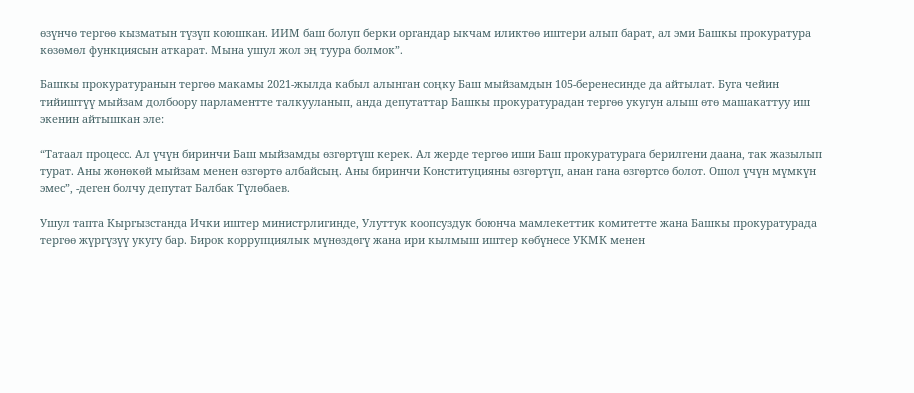өзүнчө тергөө кызматын түзүп коюшкан. ИИМ баш болуп берки органдар ыкчам иликтөө иштери алып барат, ал эми Башкы прокуратура көзөмөл функциясын аткарат. Мына ушул жол эң туура болмок”.

Башкы прокуратуранын тергөө макамы 2021-жылда кабыл алынган соңку Баш мыйзамдын 105-беренесинде да айтылат. Буга чейин тийиштүү мыйзам долбоору парламентте талкууланып, анда депутаттар Башкы прокуратурадан тергөө укугун алыш өтө машакаттуу иш экенин айтышкан эле:

“Татаал процесс. Ал үчүн биринчи Баш мыйзамды өзгөртүш керек. Ал жерде тергөө иши Баш прокуратурага берилгени даана, так жазылып турат. Аны жөнөкөй мыйзам менен өзгөртө албайсың. Аны биринчи Конституцияны өзгөртүп, анан гана өзгөртсө болот. Ошол үчүн мүмкүн эмес”, -деген болчу депутат Балбак Түлөбаев.

Ушул тапта Кыргызстанда Ички иштер министрлигинде, Улуттук коопсуздук боюнча мамлекеттик комитетте жана Башкы прокуратурада тергөө жүргүзүү укугу бар. Бирок коррупциялык мүнөздөгү жана ири кылмыш иштер көбүнесе УКМК менен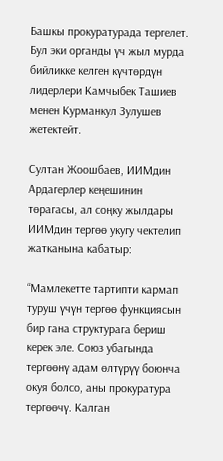Башкы прокуратурада тергелет. Бул эки органды үч жыл мурда бийликке келген күчтөрдүн лидерлери Камчыбек Ташиев менен Курманкул Зулушев жетектейт.

Султан Жоошбаев, ИИМдин Ардагерлер кеңешинин төрагасы, ал соңку жылдары ИИМдин тергөө укугу чектелип жатканына кабатыр:

“Мамлекетте тартипти кармап туруш үчүн тергөө функциясын бир гана структурага бериш керек эле. Союз убагында тергөөнү адам өлтүрүү боюнча окуя болсо, аны прокуратура тергөөчү. Калган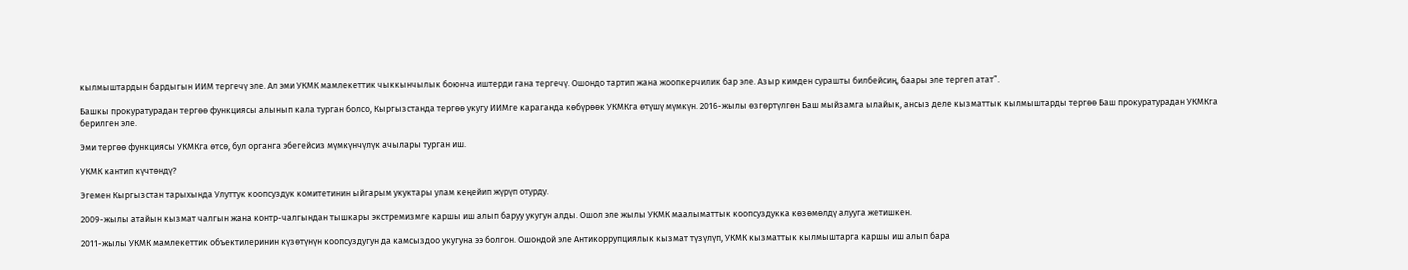кылмыштардын бардыгын ИИМ тергечү эле. Ал эми УКМК мамлекеттик чыккынчылык боюнча иштерди гана тергечү. Ошондо тартип жана жоопкерчилик бар эле. Азыр кимден сурашты билбейсиң, баары эле тергеп атат”.

Башкы прокуратурадан тергөө функциясы алынып кала турган болсо, Кыргызстанда тергөө укугу ИИМге караганда көбүрөөк УКМКга өтүшү мүмкүн. 2016-жылы өзгөртүлгөн Баш мыйзамга ылайык, ансыз деле кызматтык кылмыштарды тергөө Баш прокуратурадан УКМКга берилген эле.

Эми тергөө функциясы УКМКга өтсө, бул органга эбегейсиз мүмкүнчүлүк ачылары турган иш.

УКМК кантип күчтөндү?

Эгемен Кыргызстан тарыхында Улуттук коопсуздук комитетинин ыйгарым укуктары улам кеңейип жүрүп отурду.

2009-жылы атайын кызмат чалгын жана контр-чалгындан тышкары экстремизмге каршы иш алып баруу укугун алды. Ошол эле жылы УКМК маалыматтык коопсуздукка көзөмөлдү алууга жетишкен.

2011-жылы УКМК мамлекеттик объектилеринин күзөтүнүн коопсуздугун да камсыздоо укугуна ээ болгон. Ошондой эле Антикоррупциялык кызмат түзүлүп, УКМК кызматтык кылмыштарга каршы иш алып бара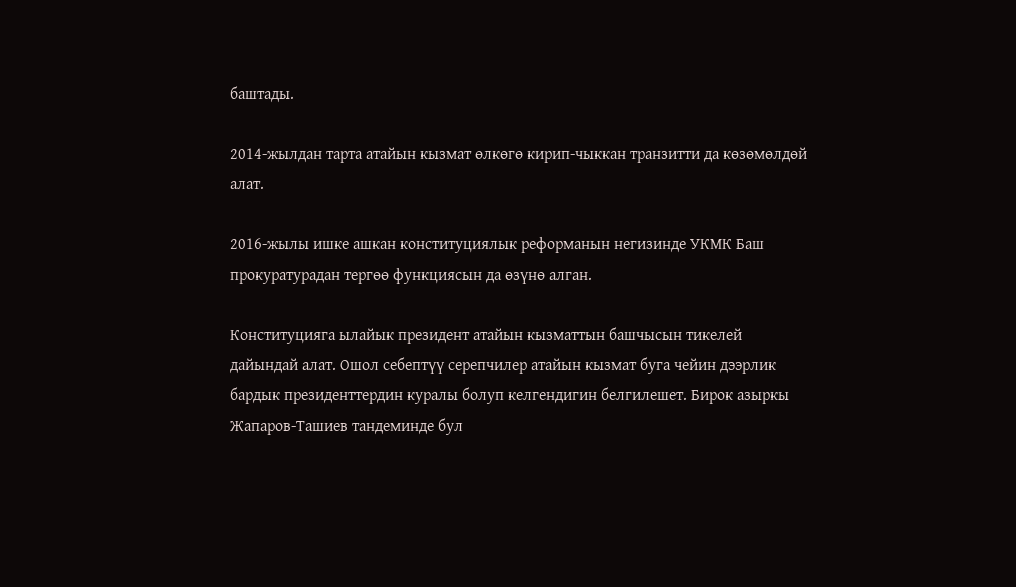баштады.

2014-жылдан тарта атайын кызмат өлкөгө кирип-чыккан транзитти да көзөмөлдөй алат.

2016-жылы ишке ашкан конституциялык реформанын негизинде УКМК Баш прокуратурадан тергөө функциясын да өзүнө алган.

Конституцияга ылайык президент атайын кызматтын башчысын тикелей дайындай алат. Ошол себептүү серепчилер атайын кызмат буга чейин дээрлик бардык президенттердин куралы болуп келгендигин белгилешет. Бирок азыркы Жапаров-Ташиев тандеминде бул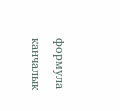формула канчалык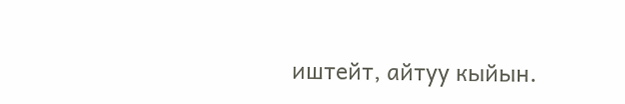иштейт, айтуу кыйын.